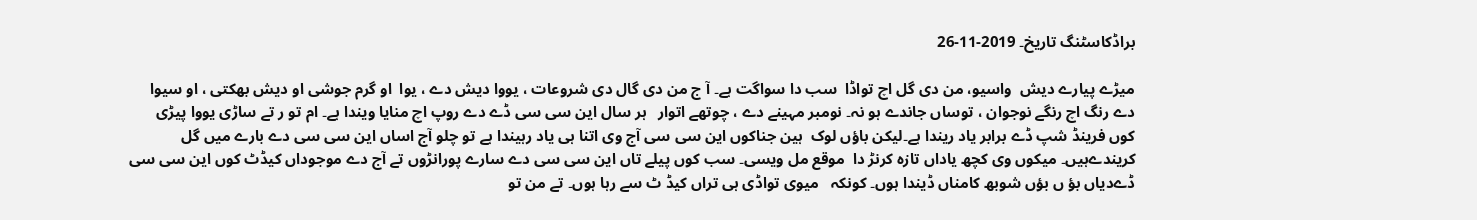براڈکاسٹنگ تاریخ۔ 2019-11-26

میڑے پیارے دیش  واسیو، من دی گل اچ تواڈا  سب دا سواگت ہے۔ آ ج من دی گال دی شروعات ، یووا دیش دے ، یوا  او گرم جوشی او دیش بھکتی ، او سیوا دے رنگ اچ رنگے نوجوان ، توساں جاندے ہو نہ۔ نومبر مہینے دے ، چوتھے اتوار   ہر سال این سی سی ڈے دے روپ اچ منایا ویندا ہے۔ ام تو ر تے ساڑی یووا پیڑی کوں فرینڈ شپ ڈے برابر یاد ریندا ہے۔لیکن باؤں لوک  ہین جناکوں این سی سی آج وی اتنا ہی یاد رہیندا ہے تو چلو آج اساں این سی سی دے بارے میں گل کریندےہیں۔ میکوں وی کچھ یاداں تازہ کرنڑ دا  موقع مل ویسی۔ سب کوں پیلے تاں این سی سی دے سارے پورانڑوں تے آج دے موجوداں کیڈٹ کوں این سی سی ڈےدیاں بؤ ں بؤں شوبھ کامناں ڈیندا ہوں۔ کونکہ   میوی تواڈی ہی تراں کیڈ ٹ سے رہا ہوں۔ تے من تو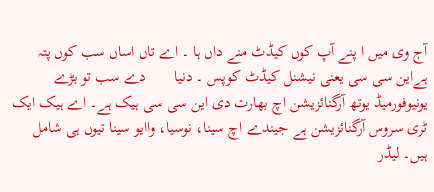آج وی میں ا پنے آپ کوں کیڈٹ منے داں ہا ۔ اے تاں اساں سب کوں پتہ ہےاین سی سی یعنی نیشنل کیڈٹ کوپس ۔ دنیا       دے سب تو بڑے یونیوفورمیڈ یوتھ آرگنائزیشن اچ بھارت دی این سی سی ہیک ہے۔ اے ہیک ایک ٹری سروس آرگنائزیشن ہے جیندے اچ سینا، نوسیا، واایو سینا تیوں ہی شامل ہیں۔ لیڈر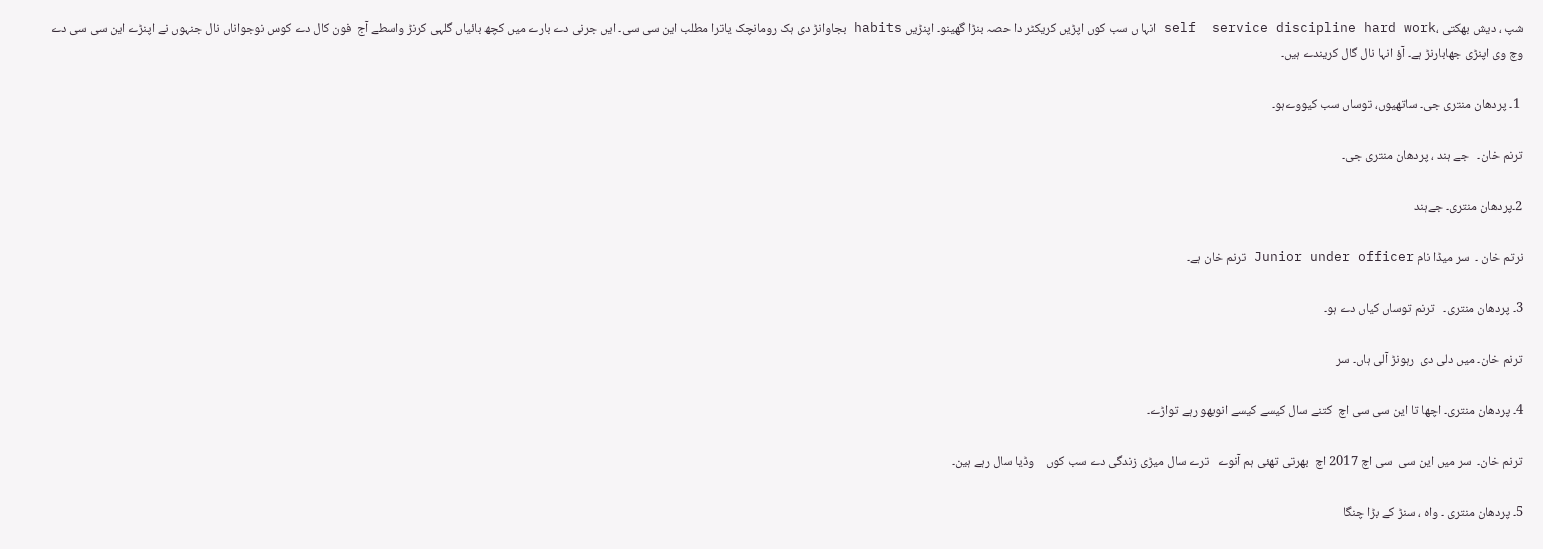شپ ، دیش بھکتی ،self  service discipline hard work انہا ں سب کوں اپڑیں کریکٹر دا حصہ بنڑا گھینو۔ اپنڑیں habits بجاوانڑ دی ہک رومانچک یاترا مطلب این سی سی۔ ایں جرنی دے بارے میں کچھ بائیاں گلہی کرنڑ واسطے آج  فون کال دے کوس نوجواناں نال جنہوں نے اپنڑے این سی سی دے وچ وی اپنڑی جھابارنڑ ہے۔ آؤ انہا نال گال کریندے ہیں۔

 1۔ پردھان منتری جی۔ ساتھیوں، توساں سب کیووےہو۔

ترنم خان۔   جے ہند ، پردھان منتری جی۔

2۔پردھان منتری۔ جےہند

نرتم خان ۔  سر میڈا نام Junior under officer ترنم خان ہے۔

3۔ پردھان منتری۔   ترنم توساں کیاں دے ہو۔

ترنم خان۔ میں دلی دی  رہونڑ آلی ہاں۔ سر

4۔ پردھان منتری۔ اچھا تا این سی سی اچ  کتنے سال کیسے کیسے انوبھو رہے تواڑے۔

ترنم خان۔  سر میں این سی  سی اچ 2017 اچ  بھرتی تھئی ہم آنوے   ترے سال میڑی زندگی دے سب کوں    وڈیا سال رہے ہین۔

5۔ پردھان منتری ۔ واہ ، سنڑ کے بڑا چنگا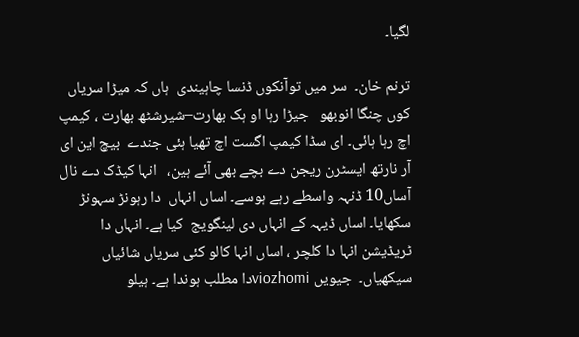لگیا۔

ترنم خان۔  سر میں توآنکوں ڈنسا چاہیندی  ہاں کہ میڑا سریاں کوں چنگا انوبھو   جیڑا رہا او ہک بھارت–شیرشٹھ بھارت ، کیمپ   اچ رہا ہائی۔ ای سڈا کیمپ اگست اچ تھیا ہئی جندے  بیچ این ای آر نارتھ ایسٹرن ریجن دے بچے بھی آئے ہین،   انہا کیڈک دے نال آساں10 ڈنہہ واسطے رہے ہوسے۔ اساں انہاں  دا رہونڑ سہونڑ سکھایا۔ اساں ڈیہہ کے انہاں دی لینگویج  کیا ہے۔ انہاں دا ٹریڈیشن انہا دا کلچر ، اساں انہا کالو کئی سریاں شائیاں سیکھیاں۔  جیویں viozhomiدا مطلب ہوندا ہے۔ ہیلو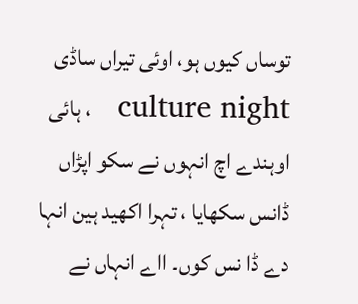توساں کیوں ہو، اوئی تیراں ساڈی culture night   ، ہائی اوہندے اچ انہوں نے سکو اپڑاں ڈانس سکھایا ، تہرا اکھید ہین انہا دے ڈا نس کوں۔ ااے انہاں نے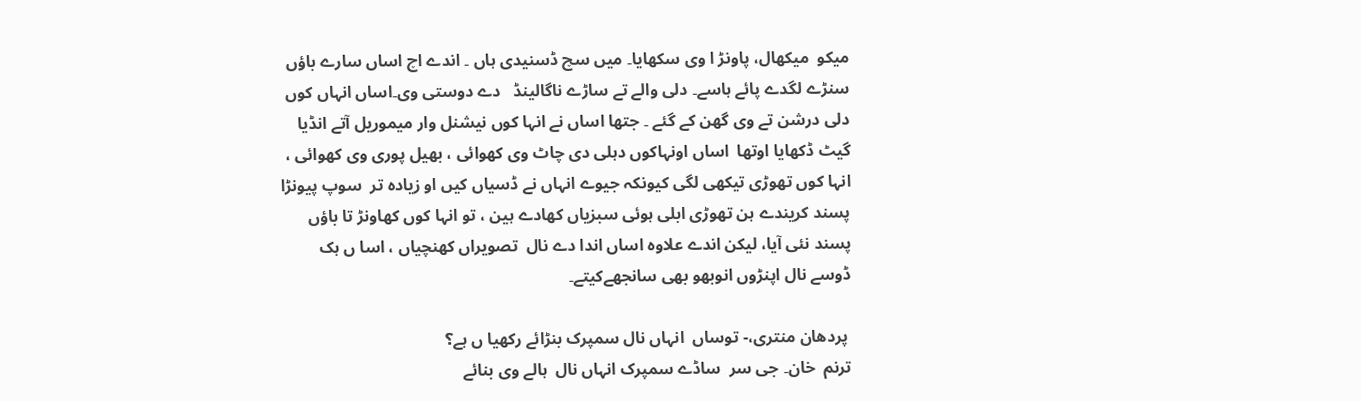میکو  میکھال، پاونڑ ا وی سکھایا۔ میں سچ ڈسنیدی ہاں ۔ اندے اچ اساں سارے باؤں سنڑے لگدے پائے ہاسے۔ دلی والے تے ساڑے ناگالینڈ   دے دوستی وی۔اساں انہاں کوں دلی درشن تے وی گھن کے گئے ۔ جتھا اساں نے انہا کوں نیشنل وار میموریل آتے انڈیا گیٹ ڈکھایا اوتھا  اساں اونہاکوں دہلی دی چاٹ وی کھوائی ، بھیل پوری وی کھوائی ، انہا کوں تھوڑی تیکھی لگی کیونکہ جیوے انہاں نے ڈسیاں کیں او زیادہ تر  سوپ پیونڑا پسند کریندے ہن تھوڑی ابلی ہوئی سبزیاں کھادے ہین ، تو انہا کوں کھاونڑ تا باؤں پسند نئی آیا، لیکن اندے علاوہ اساں اندا دے نال  تصویراں کھنچیاں ، اسا ں ہک ڈوسے نال اپنڑوں انوبھو بھی سانجھےکیتے۔

 پردھان منتری،- توساں  انہاں نال سمپرک بنڑائے رکھیا ں ہے؟
ترنم  خان۔ جی سر  ساڈے سمپرک انہاں نال  ہالے وی بنائے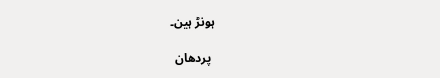ہونڑ ہین۔

 پردھان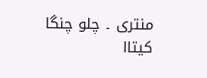منتری ۔ چلو چنگا  کیتاا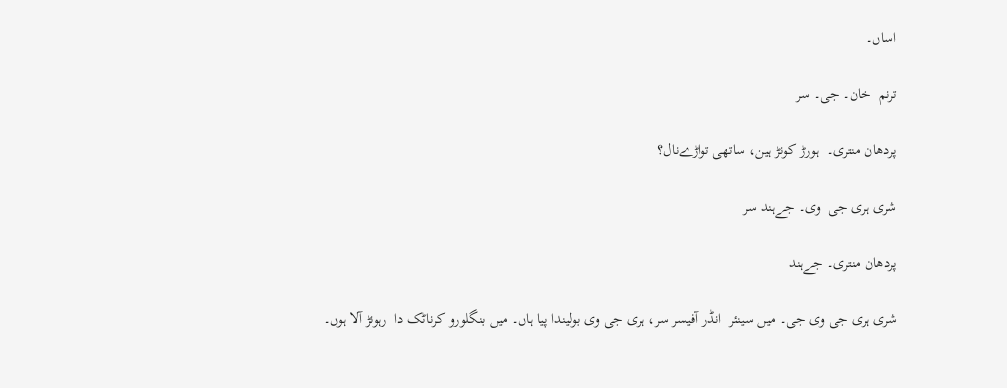اساں۔

ترنم  خان۔ جی۔ سر

پردھان منتری۔  ہورڑ کونڑ ہین، ساتھی تواڑےنال؟

شری ہری جی  وی۔ جےہند سر

پردھان منتری۔ جےہند

شری ہری جی وی جی۔ میں سینئر  انڈر آفیسر سر، ہری جی وی بولیندا پیا ہاں۔ میں بنگلورو کرناٹک دا  رہونڑ آلا ہوں۔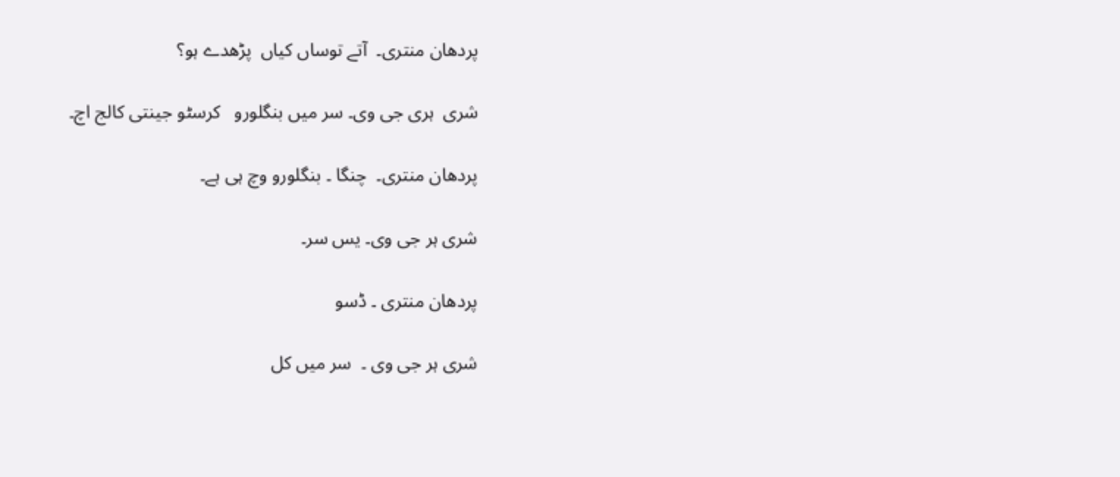پردھان منتری۔  آتے توساں کیاں  پڑھدے ہو؟

شری  ہری جی وی۔ سر میں بنگلورو   کرسٹو جینتی کالج اچ۔

پردھان منتری۔  چنگا ۔ بنگلورو وچ ہی ہے۔

شری ہر جی وی۔ یس سر۔

پردھان منتری ۔ ڈسو

شری ہر جی وی ۔  سر میں کل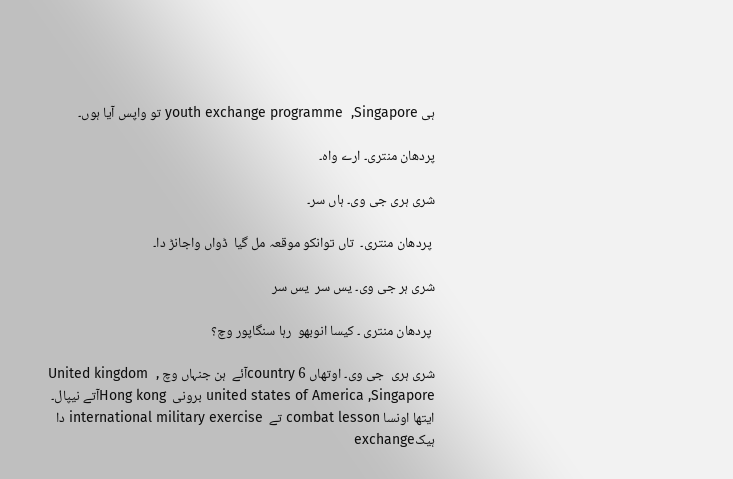ہی youth exchange programme  ,Singapore تو واپس آیا ہوں۔

پردھان منتری۔ ارے واہ۔

شری ہری جی وی۔ ہاں سر۔

 پردھان منتری۔  تاں توانکو موقعہ مل گیا  ڈواں واجانڑ دا۔

شری ہر جی وی۔ یس سر  یس سر

 پردھان منتری ۔ کیسا انوبھو  رہا سنگاپور وچ؟

شری ہری  جی وی۔ اوتھاں 6 countryآئے  ہن جنہاں وچ United kingdom  , united states of America ,Singapore برونی  Hong kongآتے نیپال۔ ایتھا اونسا combat lesson تے  international military exercise دا ہیکexchange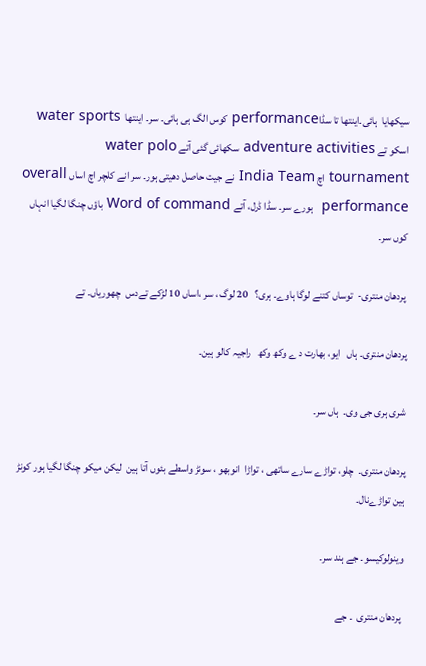سیکھایا  ہائی۔اینتھا تا سڈاperformance کوس الگ ہی ہائی۔ سر۔ اینتھا  water sports اسکو تے adventure activities سکھائی گئی آتے water polo  tournament اچ India Team نے جیت حاصل دھیتی ہور۔ سر انے کلچر اچ اساں overall performance  ہورے سر۔ سڈا ڈرل، آتے Word of command باؤں چنگا لگیا انہاں کوں سر۔

 پردھان منتری-  توساں کتنے لوگا ہاوے۔ ہری؟   20 لوگ ، سر ،اساں 10 لڑکے تےدس  چھوریاں۔ تے

پردھان منتری۔ ہاں   ایو، بھارت د ے وکھ وکھ   راجیہ کالو ہین۔

شری ہری جی وی۔  ہاں سر۔

پردھان منتری۔  چلو، تواڑے سارے ساتھی ، تواڑا  انوبھو ، سونڑ واسطے بئوں آتا ہین  لیکن میکو چنگا لگیا ہور کونڑ ہین تواڑےنال۔

وینولوکیسو۔ جے ہند سر۔

 پردھان منتری  ۔ جے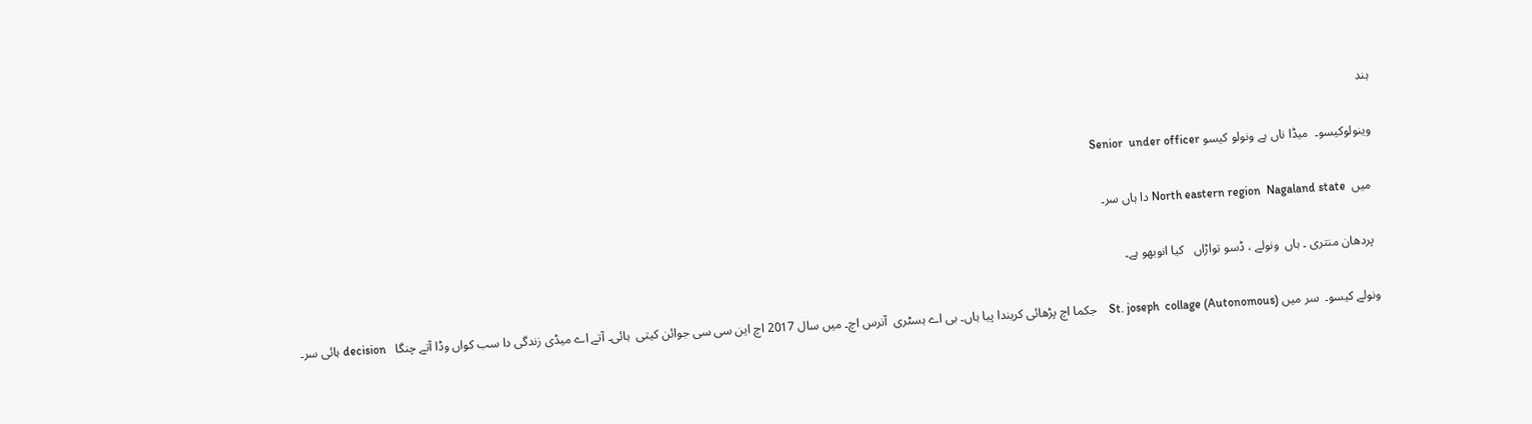ہند

وینولوکیسو۔  میڈا ناں ہے ونولو کیسو Senior  under officer

 میں  North eastern region  Nagaland state دا ہاں سر۔

 پردھان منتری ۔ ہاں  ونولے ، ڈسو تواڑاں   کیا انوبھو ہے۔

ونولے کیسو۔  سر میں St. joseph  collage (Autonomous)    جکما اچ پڑھائی کریندا پیا ہاں۔ بی اے ہسٹری  آنرس اچ۔ میں سال 2017 اچ این سی سی جوائن کیتی  ہائی۔ آتے اے میڈی زندگی دا سب کواں وڈا آتے چنگا   decision ہائی سر۔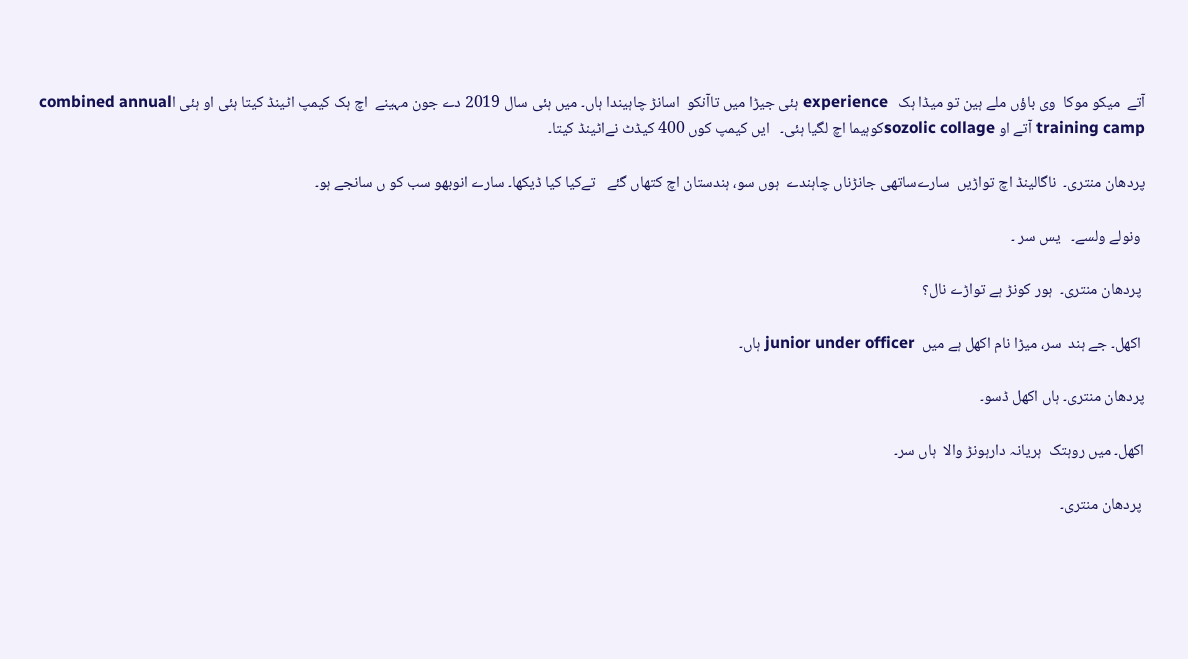آتے  میکو موکا  وی باؤں ملے ہین تو میڈا ہک   experience ہئی جیڑا میں تاآنکو  اسانڑ چاہیندا ہاں۔ میں ہئی سال 2019 دے جون مہینے  اچ ہک کیمپ اٹینڈ کیتا ہئی او ہئی اcombined annual  training camp آتے او sozolic collageکوہیما اچ لگیا ہئی۔   ایں کیمپ کوں 400 کیڈٹ نےاٹینڈ کیتا۔

پردھان منتری۔  ناگالینڈ اچ تواڑیں  سارےساتھی جانڑناں چاہندے  ہوں سو، ہندستان اچ کتھاں گئے   تےکیا کیا ڈیکھا۔ سارے انوبھو سب کو ں سانجے ہو۔

 ونولے ولسے۔   یس سر ۔

 پردھان منتری۔  ہور کونڑ ہے تواڑے نال؟

 اکھل۔ جے ہند  سر، میڑا نام اکھل ہے میں  junior under officer ہاں۔

پردھان منتری۔ ہاں اکھل ڈسو۔

اکھل۔ میں روہتک  ہریانہ دارہونڑ والا  ہاں سر۔

 پردھان منتری۔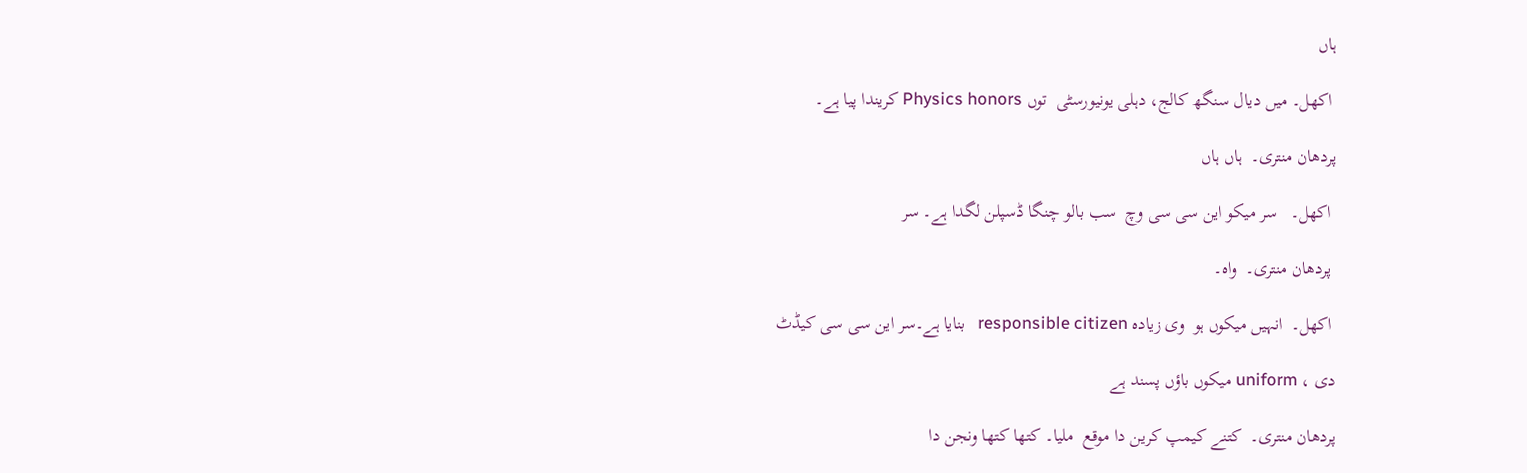ہاں

 اکھل۔ میں دیال سنگھ کالج، دہلی یونیورسٹی  توں Physics honors کریندا پیا ہے۔

پردھان منتری۔  ہاں ہاں

 اکھل۔   سر میکو این سی سی وچ  سب بالو چنگا ڈسپلن لگدا ہے۔ سر

 پردھان منتری۔  واہ۔

 اکھل۔  انہیں میکوں ہو  وی زیادہ responsible citizen   بنایا ہے۔سر این سی سی کیڈٹ

دی ، uniform میکوں باؤں پسند ہے

پردھان منتری۔  کتنے کیمپ کرین دا موقع  ملیا۔ کتھا کتھا ونجن دا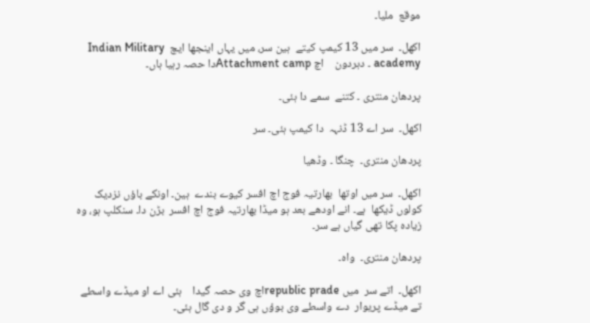موقع  ملیا۔

اکھل۔  سر میں 13 کیمپ کیتے  ہین سر، میں یہاں اینجھا ایچ  Indian Military academy ۔ دہردون    اچ Attachment campدا حصہ رہیا ہاں۔

پردھان منتری ۔ کتنے  سمے دا ہئی۔

اکھل۔  سر اے 13 ڈنہہ  دا کیمپ ہئی۔ سر

پردھان منتری۔  چنگا ۔ وڈھیا

اکھل۔  سر میں اوتھا  بھارتیہ فوج اچ افسر کیوے بندے  ہین۔ اونکے باؤں نزدیک کولوں ڈیکھا  ہے۔ انے اودھے بعد ہو میڈا بھارتیہ فوج اچ افسر  بڑن دا۔ سنکلپ ہو، وہ زیادہ پکا تھی گیاں ہے سر۔

پردھان منتری۔  واہ۔

اکھل۔  اتے سر  میں republic pradeاچ وی حصہ گیدا    ہئی اے او میڈے واسطے تے میڈے پریوار  دے واسطے وی بوؤں ہی گر و دی گال ہئی۔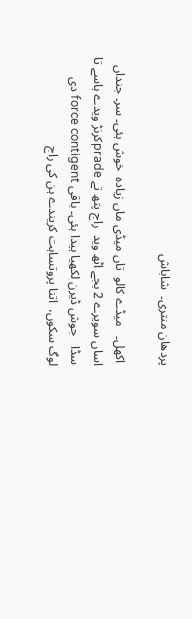پردھان منتری۔  شاباش

 اکھل۔   میڈے کالو  تاں میڈی ماں زیادہ  خوش ہئی۔ سر۔ جنداں  اساں سویرے 2 بجے اٹھ وید  راج پتھ تے pradeکرنڑ ویدے ہاسے تا سڈا   جوش ڈیرن لکھیا ہیدا ہئی۔ باقی force contigent دی لوگ سکوں،  اتنا پروتساہت کریندے ہن کی راج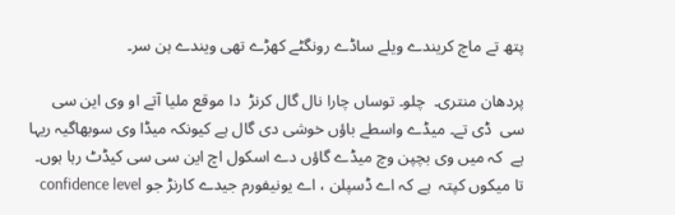پتھ تے ماچ کریندے ویلے ساڈے رونگٹے کھڑے تھی ویندے ہن سر۔

پردھان منتری۔  چلو۔ توساں چارا نال گال کرنڑ  دا موقع ملیا آتے او وی این سی سی  ڈی تے۔ میڈے واسطے باؤں خوشی دی گال ہے کیونکہ میڈا وی سوبھاگیہ ریہا ہے  کہ میں وی بچپن وچ میڈے گاؤں دے اسکول اچ این سی سی کیڈٹ رہا ہوں۔ تا میکوں کپتہ  ہے کہ اے ڈسپلن ، اے یونیفورم جیدے کارنڑ جو confidence level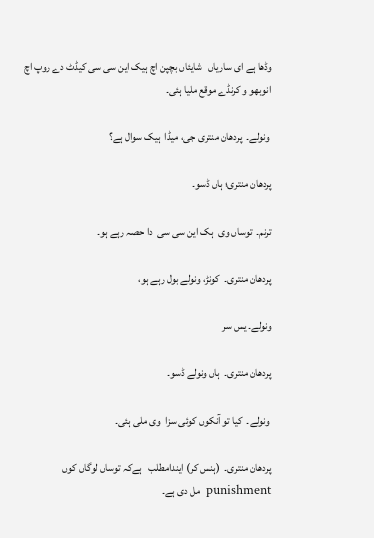وڈھا ہے ای ساریاں   شایئاں بچپن اچ ہیک این سی سی کیڈٹ دے روپ اچ انوبھو و کرنڈے موقع ملیا ہئی۔

 ونولے۔  پردھان منتری جی، میڈا  ہیک سوال ہے؟

پردھان منتری؛ ہاں ڈسو۔

ترنم۔  توساں وی  ہک این سی سی  دا حصہ رہے ہو۔

پردھان منتری۔  کونڑ، ونولے بول رہے ہو،

ونولے۔ یس سر

پردھان منتری۔  ہاں ونولے ڈسو۔

 ونولے۔  کیا تو آنکوں کوئی سزا  وی ملی ہئی۔

پردھان منتری۔  (ہنس کر) ایندامطلب   ہےکہ توساں لوگاں کوں punishment  مل دی ہے۔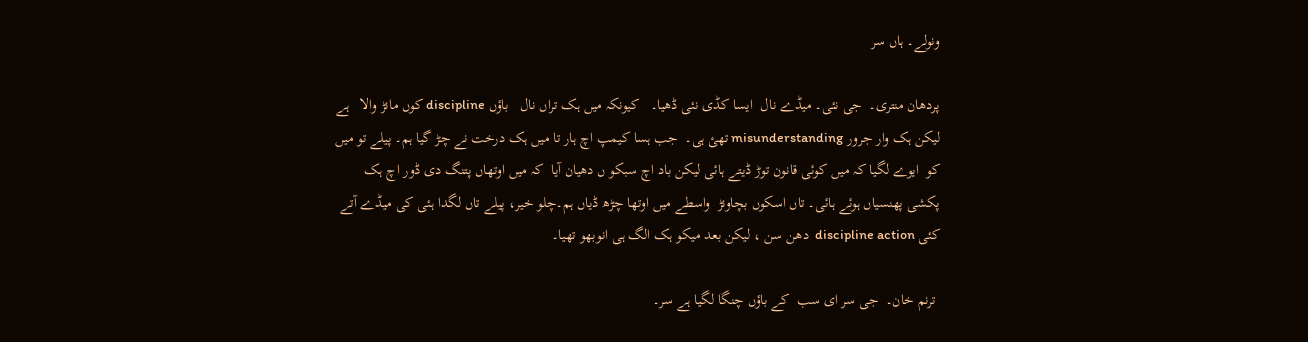ونولے۔ ہاں سر

پردھان منتری۔  جی نئی۔ میڈے نال  ایسا کڈی نئی ڈھیا۔   کیونکہ میں ہک تراں نال   باؤں discipline کوں مانڑ والا   ہے لیکن ہک وار جرور misunderstanding تھئ ہی۔  جب ہسا کیمپ اچ ہار تا میں ہک درخت نے چڑ گیا ہم۔ پیلے تو میں کو  ایوے لگیا کہ میں کوئی قانون توڑ ڈیتے ہائی لیکن باد اچ سبکو ں دھیان آیا  کہ میں اوتھاں پتنگ دی ڈور اچ ہک پکشی پھنسیاں ہوئے ہائی۔ تاں اسکوں بچاونڑ  واسطے میں اوتھا چڑھ ڈیاں ہم۔چلو خیر، پیلے تاں لگدا ہئی کی میڈے آتے کئی discipline action  دھن سن ، لیکن بعد میکو ہک الگ ہی انوبھو تھیا۔

 ترنم خان۔  جی سر ای سب  کے باؤں چنگا لگیا ہے سر۔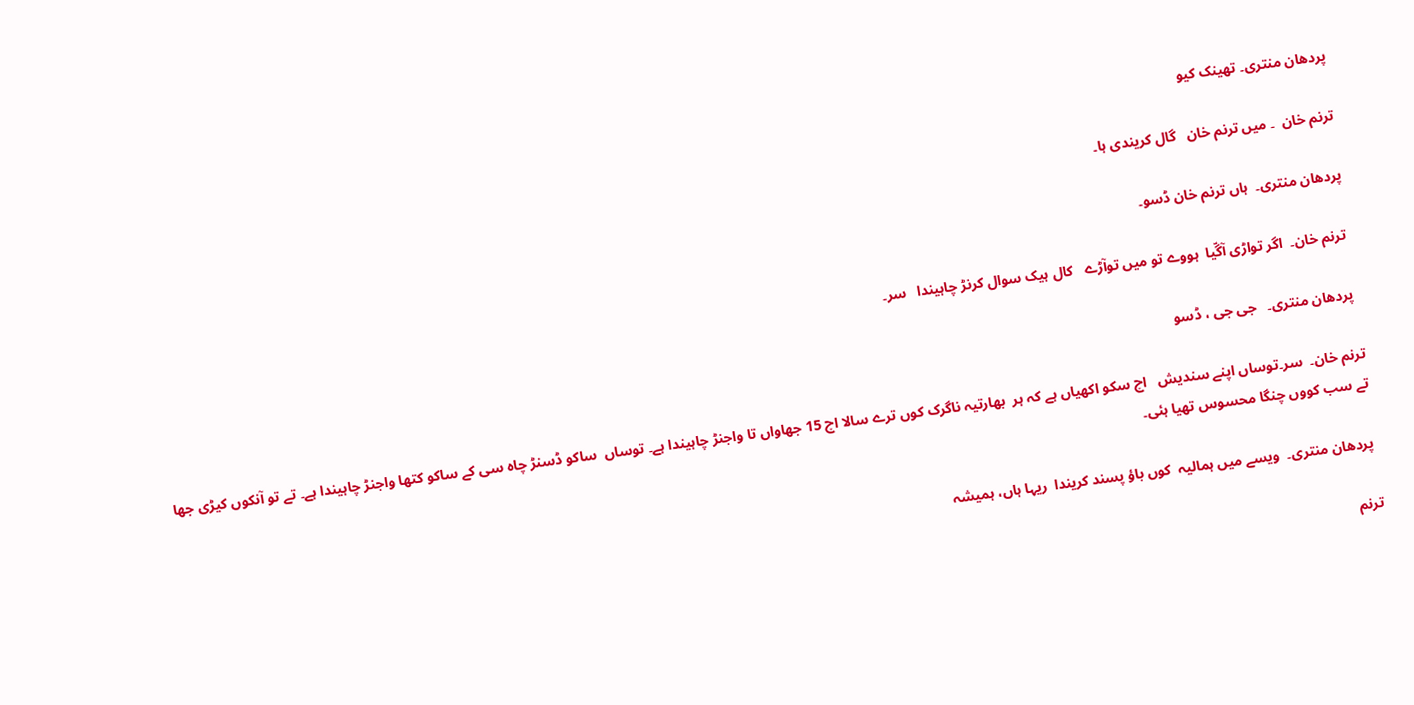پردھان منتری۔ تھینک کیو

ترنم خان  ۔ میں ترنم خان   گال کریندی ہا۔

پردھان منتری۔  ہاں ترنم خان ڈسو۔

 ترنم خان۔  اگر تواڑی آگّیا  ہووے تو میں توآڑے   کال ہیک سوال کرنڑ چاہیندا   سر۔

 پردھان منتری۔   جی جی ، ڈسو

ترنم خان۔  سر۔توساں اپنے سندیش   اچ سکو اکھیاں ہے کہ ہر  بھارتیہ ناگرک کوں ترے سالا اچ 15 جھاواں تا واجنڑ چاہیندا ہے۔ توساں  ساکو ڈسنڑ چاہ سی کے ساکو کتھا واجنڑ چاہیندا ہے۔ تے تو آنکوں کیڑی جھا  تے سب کووں چنگا محسوس تھیا ہئی۔

 پردھان منتری۔  ویسے میں ہمالیہ  کوں باؤ پسند کریندا  ریہا ہاں، ہمیشہ

ترنم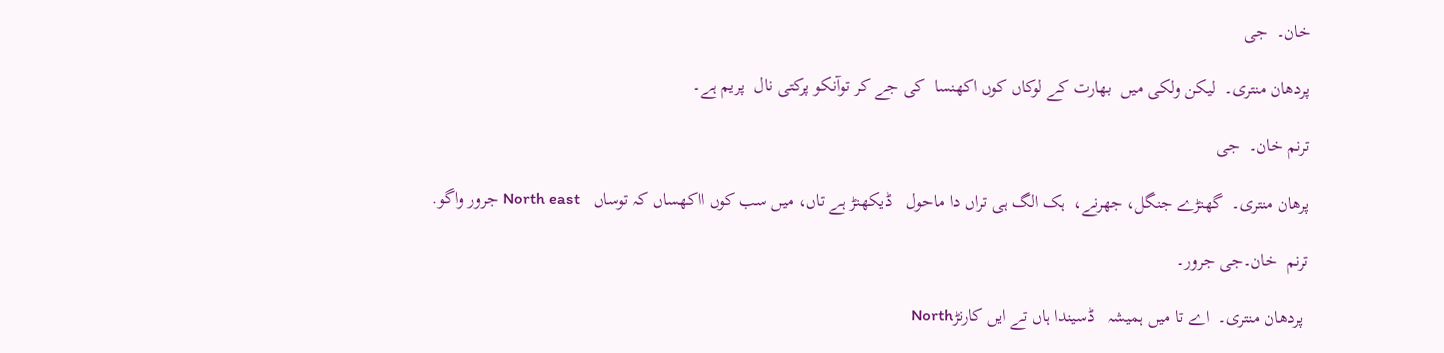خان۔  جی

پردھان منتری۔  لیکن ولکی میں  بھارت کے لوکاں کوں اکھنسا  کی جے کر توآنکو پرکتی نال  پریم ہے۔

ترنم خان۔  جی

پرھان منتری۔  گھنڑے جنگل، جھرنے،  ہک الگ ہی تراں دا ماحول   ڈیکھنڑ ہے تاں، میں سب کوں ااکھساں کہ توساں   North east جرور واگو.

ترنم  خان۔جی جرور۔

 پردھان منتری۔  اے تا میں ہمیشہ   ڈسیندا ہاں تے ایں کارنڑNorth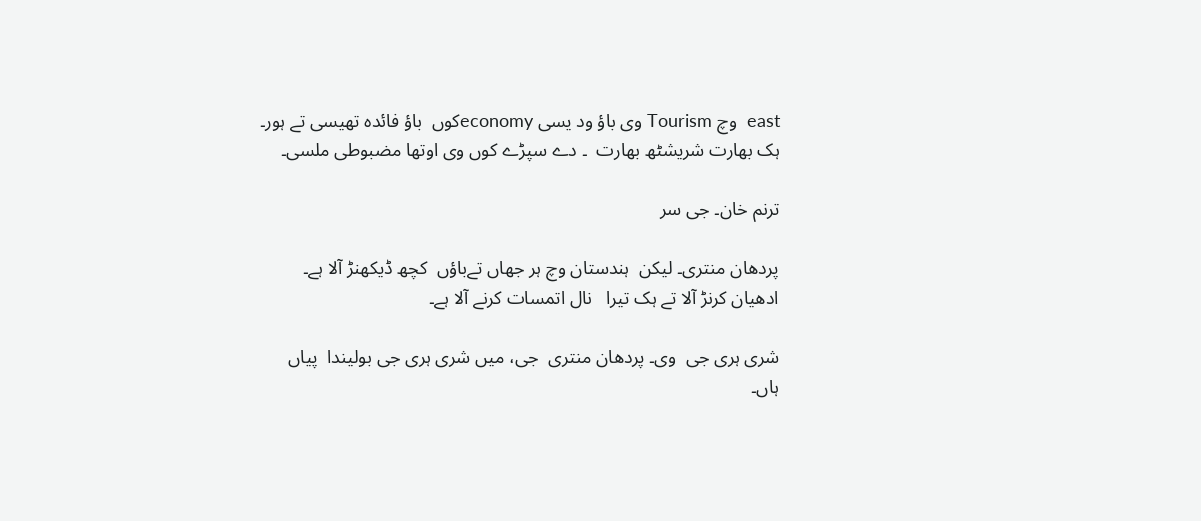east  وچ Tourism وی باؤ ود یسی economyکوں  باؤ فائدہ تھیسی تے ہور۔ ہک بھارت شریشٹھ بھارت  ۔ دے سپڑے کوں وی اوتھا مضبوطی ملسی۔

ترنم خان۔ جی سر

پردھان منتری۔ لیکن  ہندستان وچ ہر جھاں تےباؤں  کچھ ڈیکھنڑ آلا ہے۔ ادھیان کرنڑ آلا تے ہک تیرا   نال اتمسات کرنے آلا ہے۔

شری ہری جی  وی۔ پردھان منتری  جی، میں شری ہری جی بولیندا  پیاں ہاں۔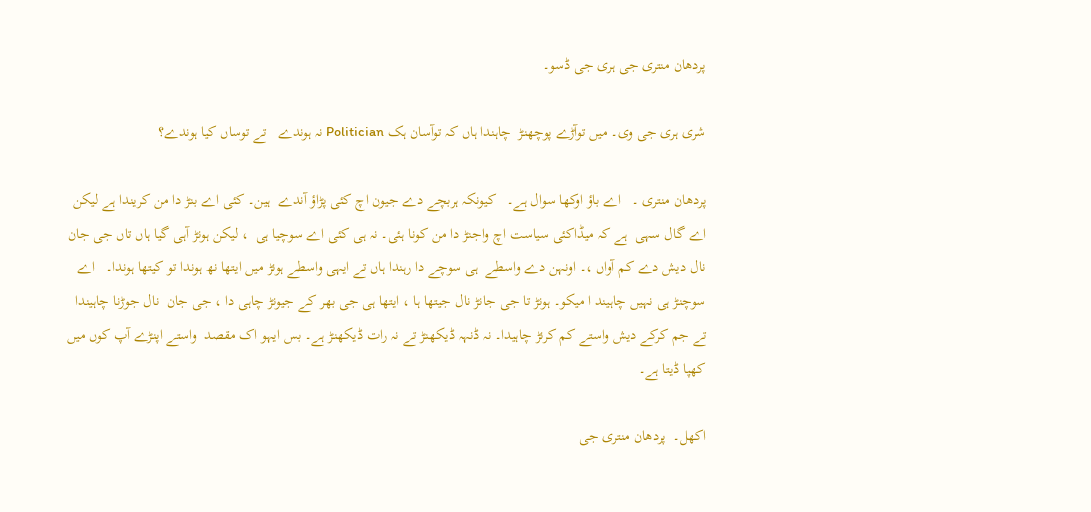پردھان منتری جی ہری جی ڈسو۔

شری ہری جی وی۔ میں توآڑے پوچھنڑ  چاہندا ہاں کہ توآسان ہک Politician نہ ہوندے   تے توساں کیا ہوندے؟

پردھان منتری ۔   اے باؤ اوکھا سوال ہے۔   کیونکہ ہربچے دے جیون اچ کئی پڑاؤ آندے  ہین۔ کئی اے بنڑ دا من کریندا ہے لیکن اے گال سہی  ہے کہ میڈاکئی سیاست اچ واجنڑ دا من کونا ہئی۔ نہ ہی کئی اے سوچیا ہی  ، لیکن ہونڑ آہی گیا ہاں تاں جی جان نال دیش دے کم آواں ،۔ اونہن دے واسطے  ہی سوچے دا رہندا ہاں تے ایہی واسطے ہونڑ میں ایتھا نھ ہوندا تو کیتھا ہوندا۔   اے سوچنڑ ہی نہیں چاہیند ا میکو۔ ہونڑ تا جی جانڑ نال جیتھا ہا ، ایتھا ہی جی بھر کے جیونڑ چاہی دا ، جی جان  نال جوڑنا چاہیندا تے جم کرکے دیش واستے کم کرنڑ چاہیدا۔ نہ ڈنہہ ڈیکھنڑ تے نہ رات ڈیکھنڑ ہے۔ بس ایہو اک مقصد  واستے اپنڑے آپ کوں میں کھپا ڈیتا ہے۔

اکھل۔  پردھان منتری جی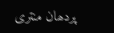پردھان منتری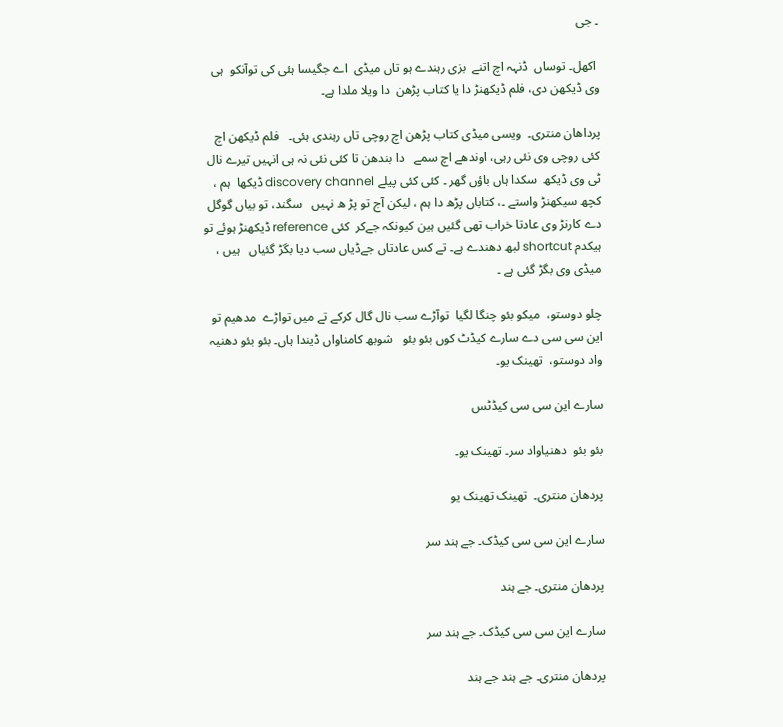۔ جی

 اکھل۔ توساں  ڈنہہ اچ اتنے  بزی رہندے ہو تاں میڈی  اے جگیسا ہئی کی توآنکو  ہی وی ڈیکھن دی، فلم ڈیکھنڑ دا یا کتاب پڑھن  دا ویلا ملدا ہے۔

پرداھان منتری۔  ویسی میڈی کتاب پڑھن اچ روچی تاں رہندی ہئی۔   فلم ڈیکھن اچ کئی روچی وی نئی رہی، اوندھے اچ سمے   دا بندھن تا کئی نئی نہ ہی انہیں تیرے نال ٹی وی ڈیکھ  سکدا ہاں باؤں گھر ۔ کئی کئی پیلے discovery channel ڈیکھا  ہم ، کچھ سیکھنڑ واستے ۔، کتاباں پڑھ دا ہم ، لیکن آج تو پڑ ھ نہیں   سگند، تو بیاں گوگل دے کارنڑ وی عادتا خراب تھی گئیں ہین کیونکہ جےکر  کئی reference ڈیکھنڑ ہوئے تو ہیکدم shortcut لبھ دھندے ہے۔ تے کس عادتاں جےڈیاں سب دیا بگڑ گئیاں   ہیں ، میڈی وی بگڑ گئی ہے ۔

چلو دوستو،  میکو بئو چنگا لگیا  توآڑے سب نال گال کرکے تے میں تواڑے  مدھیم تو این سی سی دے سارے کیڈٹ کوں بئو بئو   شوبھ کامناواں ڈیندا ہاں۔ بئو بئو دھنیہ واد دوستو،  تھینک یو۔

سارے این سی سی کیڈٹس

بئو بئو  دھنیاواد سر۔ تھینک یو۔

پردھان منتری۔  تھینک تھینک یو

سارے این سی سی کیڈک۔ جے ہند سر

پردھان منتری۔ جے ہند

سارے این سی سی کیڈک۔ جے ہند سر

پردھان منتری۔ جے ہند جے ہند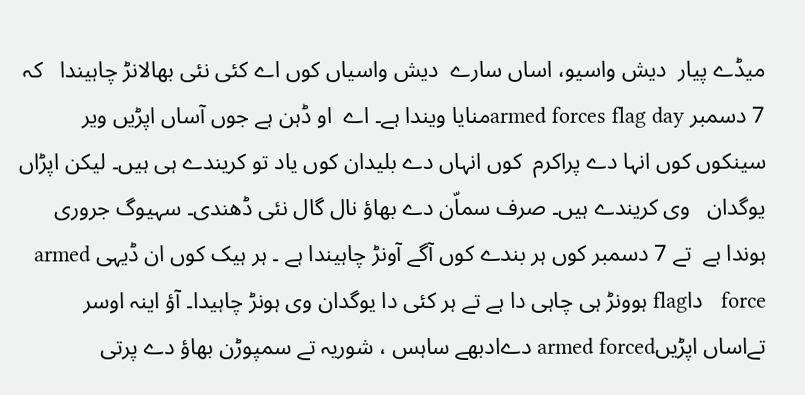میڈے پیار  دیش واسیو، اساں سارے  دیش واسیاں کوں اے کئی نئی بھالانڑ چاہیندا   کہ 7 دسمبر armed forces flag dayمنایا ویندا ہے۔ اے  او ڈہن ہے جوں آساں اپڑیں ویر سینکوں کوں انہا دے پراکرم  کوں انہاں دے بلیدان کوں یاد تو کریندے ہی ہیں۔ لیکن اپڑاں یوگدان   وی کریندے ہیں۔ صرف سماّن دے بھاؤ نال گال نئی ڈھندی۔ سہیوگ جروری ہوندا ہے  تے 7 دسمبر کوں ہر بندے کوں آگے آونڑ چاہیندا ہے ۔ ہر ہیک کوں ان ڈیہی armed force   داflag ہوونڑ ہی چاہی دا ہے تے ہر کئی دا یوگدان وی ہونڑ چاہیدا۔ آؤ اینہ اوسر   تےاساں اپڑیںarmed forced دےادبھے ساہس ، شوریہ تے سمپوڑن بھاؤ دے پرتی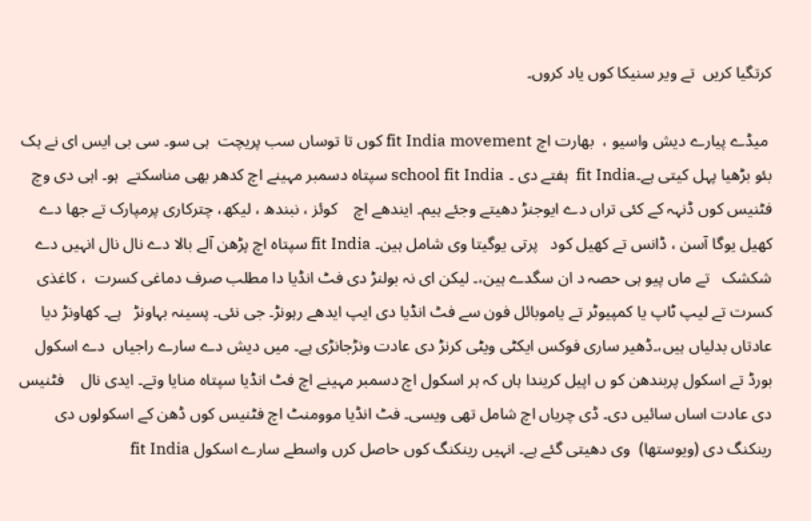کرتگیا کریں  تے ویر سنیکا کوں یاد کروں۔

 میڈے پیارے دیش واسیو ،  بھارت اچ fit India movement کوں تا توساں سب پریچت  ہی سو۔ سی بی ایس ای نے ہک بئو بڑھیا پہل کیتی ہے۔fit India  ہفتے دی ۔ school fit India سپتاہ دسمبر مہینے اچ کدھر بھی مناسکتے  ہو۔ اہی دی وچ فٹنیس کوں ڈنہہ کے کئی تراں دے ایوجنڑ دھیتے وجئے ہیم۔ ایندھے اچ    کوئز ، نبندھ ، لیکھ، چترکاری پرمپارک تے جھا دے کھیل یوگا آسن ، ڈانس تے کھیل کود   پرتی یوگیتا وی شامل ہین۔ fit India سپتاہ اچ پڑھن آلے بالا دے نال نال انہیں دے شکشک   تے ماں پیو ہی حصہ د ان سگدے ہین،۔ لیکن ای نہ بولنڑ دی فٹ انڈیا دا مطلب صرف دماغی کسرت  ، کاغذی کسرت تے لیپ ٹاپ یا کمپیوٹر تے یاموبائل فون سے فٹ انڈیا دی ایپ ایدھے رہونڑ۔ جی نئی۔ پسینہ بہاونڑ   ہے۔ کھاونڑ دیا عادتاں بدلیاں ہیں،۔ڈھیر ساری فوکس ایکٹی ویٹی کرنڑ دی عادت ونڑجانڑی ہے۔ میں دیش دے سارے راجیاں  دے اسکول بورڈ تے اسکول پربندھن کو ں اپیل کریندا ہاں کہ ہر اسکول اچ دسمبر مہینے اچ فٹ انڈیا سپتاہ منایا وتے۔ ایدی نال    فٹنیس دی عادت اساں سائیں دی۔ ڈی چریاں اچ شامل تھی ویسی۔ فٹ انڈیا موومنٹ اچ فٹنیس کوں ڈھن کے اسکولوں دی رینکنگ دی (ویوستھا)  وی دھیتی گئے ہے۔ انہیں رینکنگ کوں حاصل کرں واسطے سارے اسکول fit India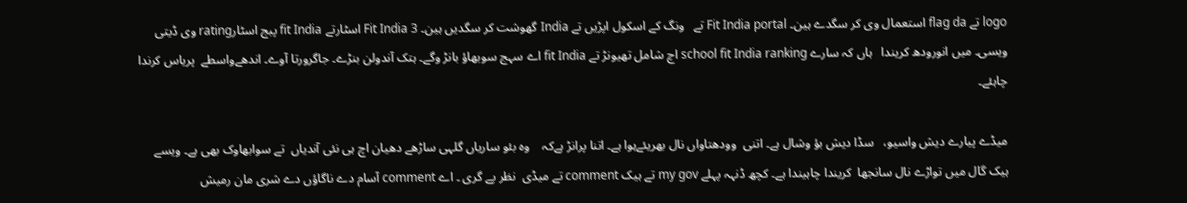logo تے flag da استعمال وی کر سگدے ہین۔ Fit India portal تے   ونگ کے اسکول اپڑیں تے India گھوشت کر سگدیں ہین۔ Fit India 3 اسٹارتے fit India پبج اسٹارrating وی ڈیتی ویسی۔ میں انورودھ کریندا   ہاں کہ سارے school fit India ranking اچ شامل تھیونڑ تے fit India اے سہج سوبھاؤ بانڑ وگے۔ ہتک آندولن بنڑے۔ جاگرورتا آوے۔ اندھےواسطے  پریاس کرندا چاہئے۔

میڈے پیارے دیش واسیو،   سڈا دیش بؤ وشال ہے۔ اتنی  وودھتاواں نال بھریئےہوا ہے۔ اتنا پرانڑ ہےکہ    وہ بئو ساریاں گلہی ساڑھے دھیان اچ ہی نئی آندیاں  تے سوابھاوک بھی ہے۔ ویسے ہیک گال میں تواڑے نال سانجھا  کریندا چاہیندا ہے۔ کچھ ڈنہہ پہلے my gov تے ہیک comment تے میڈی  نظر پے گری ۔ اے comment آسام دے ناگاؤں دے شری مان رمیش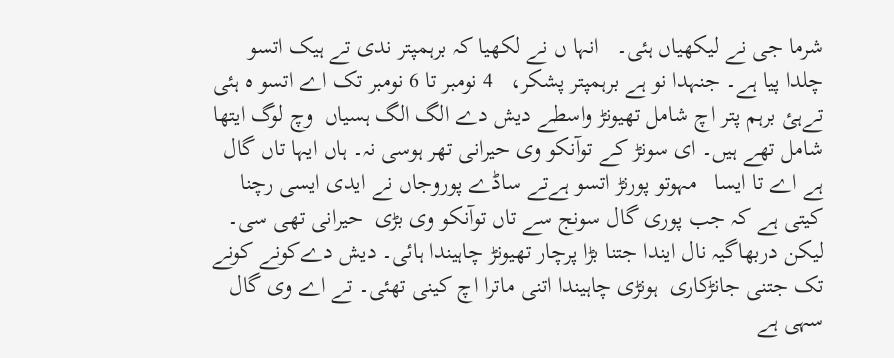شرما جی نے لیکھیاں ہئی۔   انہا ں نے لکھیا کہ برہمپتر ندی تے ہیک اتسو چلدا پیا ہے۔ جنہدا نو ہے برہمپتر پشکر،   4 نومبر تا 6 نومبر تک اے اتسو ہ ہئی تےہئ برہم پتر اچ شامل تھیونڑ واسطے دیش دے الگ الگ ہسیاں  وچ لوگ ایتھا شامل تھے ہیں۔ ای سونڑ کے توآنکو وی حیرانی تھر ہوسی نہ۔ ہاں ایہا تاں گال ہے اے تا ایسا   مہوتو پورنڑ اتسو ہےتے ساڈے پوروجاں نے ایدی ایسی رچنا کیتی ہے کہ جب پوری گال سونج سے تاں توآنکو وی بڑی  حیرانی تھی سی۔ لیکن دربھاگیہ نال ایندا جتنا بڑا پرچار تھیونڑ چاہیندا ہائی۔ دیش دےکونے کونے تک جتنی جانڑکاری  ہونڑی چاہیندا اتنی ماترا اچ کینی تھئی۔ تے اے وی گال سہی ہے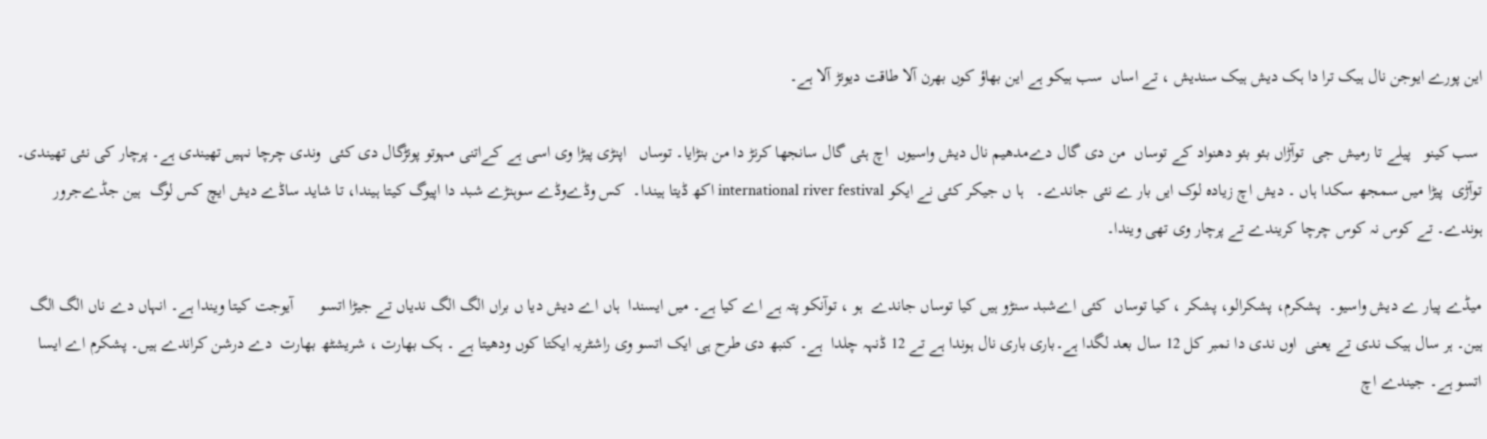این پورے ایوجن نال ہیک ترا دا ہک دیش ہیک سندیش ، تے اساں  سب ہیکو ہے این بھاؤ کوں بھرن آلا طاقت دیونڑ آلا ہے۔

 سب کینو   پیلے تا رمیش جی  توآڑاں بئو بئو دھنواد کے توساں  من دی گال دےمدھیم نال دیش واسیوں  اچ ہئی گال سانجھا کرنڑ دا من بنڑایا۔ توساں   اپنڑی پیڑا وی اسی ہے کےاتنی مہوتو پونڑگال دی کئی  وندی چرچا نہیں تھیندی ہے۔ پرچار کی نئی تھیندی۔ توآڑی  پیڑا میں سمجھ سکدا ہاں ۔ دیش اچ زیادہ لوک ایں بار ے نئی جاندے۔   ہا ں جیکر کئی نے ایکو international river festival اکھ ڈیتا ہیندا۔  کس وڈےوڈے سوہنڑے شبد دا اپیوگ کیتا ہیندا، تا شاید ساڈے دیش ایچ کس لوگ  ہین جڈےجرور ہوندے۔ تے کوس نہ کوس چرچا کریندے تے پرچار وی تھی ویندا۔

میڈے پیار ے دیش واسیو۔  پشکرم، پشکرالو، پشکر ، کیا توساں  کئی اےشبد سنڑو ہیں کیا توساں جاندے  ہو ، توآنکو پتہ ہے اے کیا ہے۔ میں ایسندا  ہاں اے دیش دیا ں براں الگ الگ ندیاں تے جیڑا اتسو      آیوجت کیتا ویندا ہے۔ انہاں دے ناں الگ الگ ہین۔ ہر سال ہیک ندی تے یعنی  اوں ندی دا نمبر کل 12 سال بعد لگدا ہے۔باری باری نال ہوندا ہے تے 12 ڈنہہ چلدا  ہے۔ کنبھ دی طرح ہی ایک اتسو وی راشٹریہ ایکتا کوں ودھیتا ہے ۔ ہک بھارت ، شریشٹھ بھارت  دے درشن کراندے ہیں۔ پشکرم اے ایسا اتسو ہے۔ جیندے اچ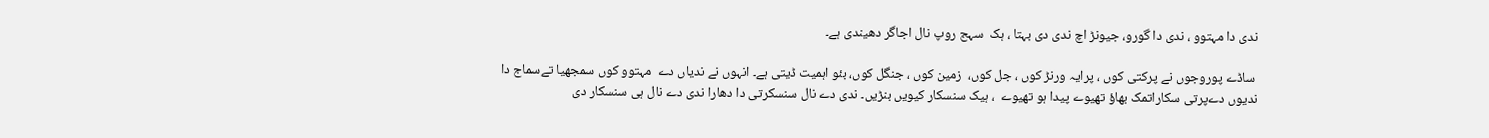ندی دا مہتوو ، ندی دا گورو، جیونڑ اچ ندی دی بہتا ، ہک  سہج روپ نال اجاگر دھیندی ہے۔

 ساڈے پوروجوں نے پرکتی کوں ، پرایہ ورنڑ کوں ، جل کوں،  زمین کوں ، جنگل کوں، بئو اہمیت ڈیتی ہے۔ انہوں نے ندیاں دے  مہتوو کوں سمجھیا تےسماج دا ندیوں دےپرتی سکاراتمک بھاؤ تھیوے پیدا ہو تھیوے  ، ہیک سنسکار کیویں بنڑیں۔ ندی دے نال سنسکرتی دا دھارا ندی دے نال ہی سنسکار دی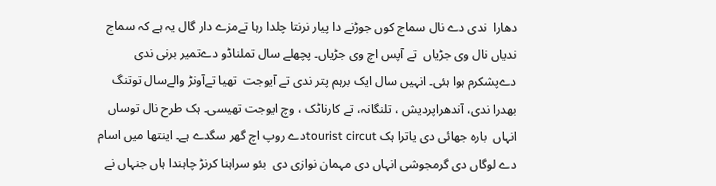دھارا  ندی دے نال سماج کوں جوڑنے دا پیار نرنتا چلدا رہا تےمزے دار گال یہ ہے کہ سماج ندیاں نال وی جڑیاں  تے آپس اچ وی جڑیاں۔ پچھلے سال تملناڈو دےتمیر برنی ندی دےپشکرم ہوا ہئی۔ انہیں سال ایک برہم پتر ندی تے آیوجت  تھیا تےآونڑ والےسال توتنگ بھدرا ندی، آندھراپردیش ، تلنگانہ، تے کارناٹک ، وچ ایوجت تھیسی۔ ہک طرح نال توساں انہاں  بارہ جھائی دی یاترا ہک tourist circutدے روپ اچ گھر سگدے ہے۔ اینتھا میں اسام دے لوگاں دی گرمجوشی انہاں دی مہمان نوازی دی  بئو سراہنا کرنڑ چاہندا ہاں جنہاں نے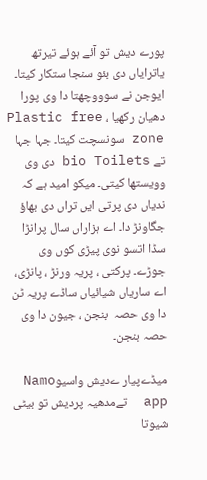پورے دیش تو آئے ہوئے تیرتھ یاترایاں دی بئو سنجا ستکار کیتا۔ ایوجن نے سوووچھتا دا وی پورا  دھیان رکھیا ، Plastic free zone سونسچت کیتا۔ جہا جہا تے bio Toilets دی وی وویستھا کیتی۔ میکو امید ہے کہ ندیاں دی پرتی ایں تراں دی بھاؤ  جگاونڑ دا۔ اے ہزاراں سال پرانڑا سڈا اتسو نوی پیڑی کوں وی جوڑے۔ پرکتی ، پریہ ورنڑ ، پانڑی، اے ساریاں شیائیاں ساڈے پریہ ٹن دا وی حصہ  بنجن ، جیون دا وی حصہ بنجن۔

میڈےپیار ےدیش واسیوNamo app  تےمدھیہ پردیش تو بیٹی شیوتا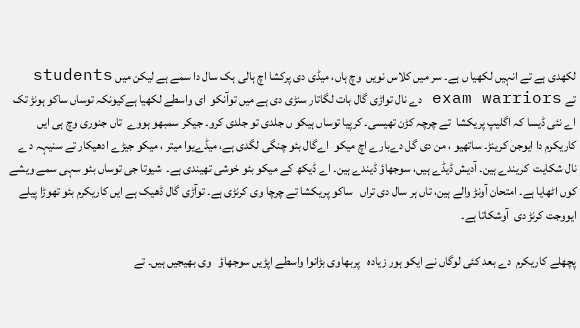لکھدی ہے تے انہیں لکھیا ں ہے۔ سر میں کلاس نویں  وچ ہاں، میڈی دی پرکشا اچ ہالی ہک سال دا سمے ہے لیکن میں students   تے exam warriors دے نال تواڑی گال بات لگاتار سنڑی دی ہے میں توآنکو  ای واسطے لکھیا ہےکیونکہ توساں ساکو ہونڑ تک اے نئی ڈیسا کہ اگلیپ پریکشا  تے چرچہ کڑن تھیسی۔ کرپیا توساں ہیکو ں جلدی تو جلدی کرو۔ جیکر سمبھو ہووے  تاں جنوری وچ ہی ایں کاریکرم دا ایوجن کرینڑ۔ ساتھیو ، من دی گل دےبارے اچ میکو  اےگال بئو چنگی لگدی ہے، میڈےیوا میتر ، میکو جیڑے ادھیکار تے سنیہہ د ے نال شکایت  کریندے ہین۔ آدیش ڈیڈے ہیں، سوجھاؤ ڈیندے ہین۔ اے ڈیکھ کے میکو بئو خوشی تھیندی ہے۔  شیوتا جی توساں بئو سہی سمے ویشے کوں اٹھایا ہے۔ امتحان آونڑ والے ہین، تاں ہر سال دی تراں   ساکو پریکشا تے چرچا وی کرنڑی ہے۔ توآڑی گال ڈھیک ہے ایں کاریکرم بئو تھوڑا پیلے ایووجت کرنڑ دی  آوشکاتا ہے۔

پچھلے کاریکرم  دے بعد کئی لوگاں نے ایکو ہور زیادہ   پربھاوی بڑانوا واسطے اپڑیں سوجھاؤ   وی بھیجیں ہیں۔ تے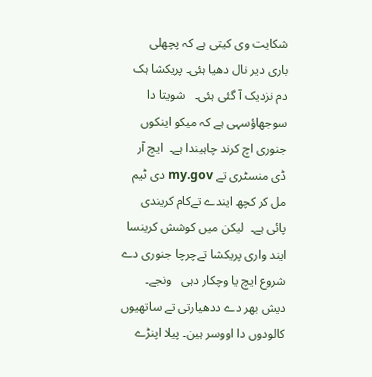شکایت وی کیتی ہے کہ پچھلی   باری دیر نال دھیا ہئی۔ پریکشا ہک دم نزدیک آ گئی ہئی۔   شویتا دا سوجھاؤسہی ہے کہ میکو اینکوں جنوری اچ کرند چاہیندا ہے۔  ایچ آر ڈی منسٹری تے my.gov دی ٹیم مل کر کچھ ایندے تےکام کریندی پائی ہے۔  لیکن میں کوشش کرینسا ایند واری پریکشا تےچرچا جنوری دے شروع ایچ یا وچکار دہی   ونجے۔ دیش بھر دے ددھیارتی تے ساتھیوں کالودوں دا اووسر ہین۔ پیلا اپنڑے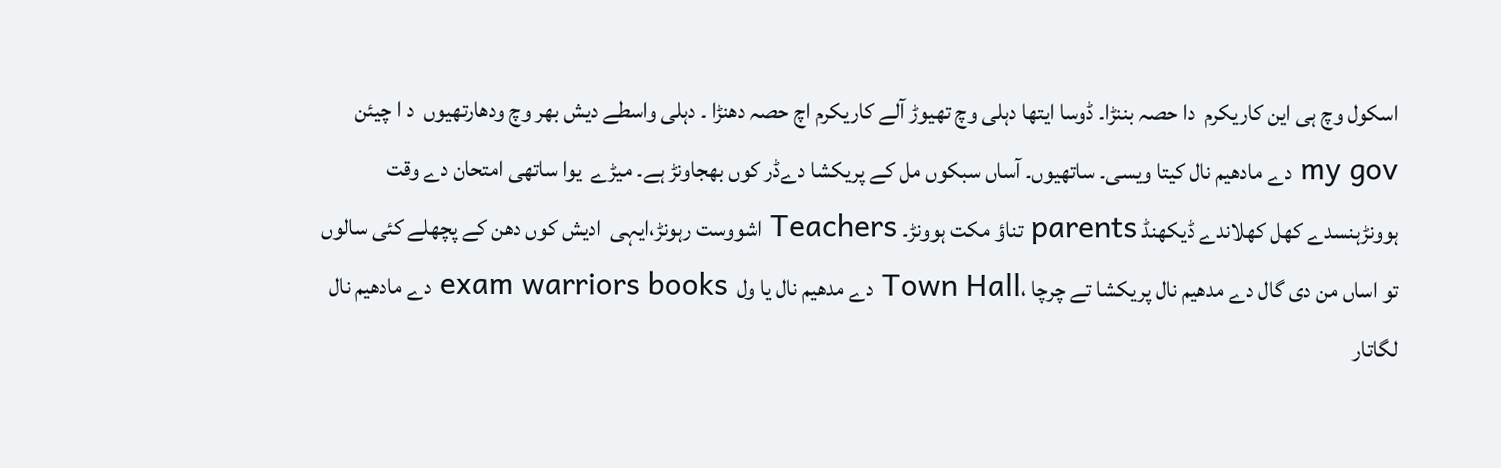اسکول وچ ہی این کاریکرم  دا حصہ بننڑا۔ ڈوسا ایتھا دہلی وچ تھیوڑ آلے کاریکرم اچ حصہ دھنڑا ۔ دہلی واسطے دیش بھر وچ ودھارتھیوں  د ا چیئن my gov دے مادھیم نال کیتا ویسی۔ ساتھیوں۔ آساں سبکوں مل کے پریکشا دےڈر کوں بھجاونڑ ہے۔ میڑے  یوا ساتھی امتحان دے وقت ہوونڑہنسدے کھل کھلاندے ڈیکھنڈ parents تناؤ مکت ہوونڑ۔ Teachers اشووست رہونڑ،ایہی  ادیش کوں دھن کے پچھلے کئی سالوں تو اساں من دی گال دے مدھیم نال پریکشا تے چرچا ،Town Hall دے مدھیم نال یا ول  exam warriors books دے مادھیم نال لگاتار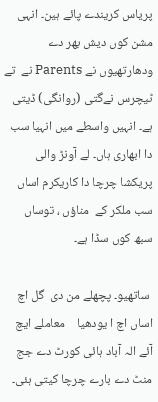پریاس کریندے پائے ہین۔ انہی مشن کوں دیش بھر دے ودھارتھیوں نے Parents نے  تے ٹیچرس نےگتی (روانگی) ڈیتی ہے۔ انہیں واسطے میں انہیا سب دا ابھاری ہاں۔ لے آونڑ والی پریکشا چرچا دا کاریکرم اساں سب ملکر کے  مناؤں ، توساں سبھ کوں سڈا ہے۔

 ساتھیو۔ پچھلے من دی  گل اچ اساں اچ ا یودھیا    معاملے ایچ آئے الہ آباد ہائی کورٹ دے جج منٹ دے بارے چرچا کیتی ہئی۔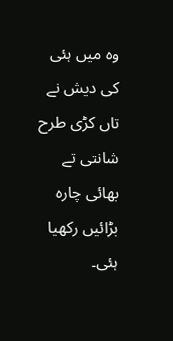وہ میں ہئی کی دیش نے تاں کڑی طرح شانتی تے بھائی چارہ بڑائیں رکھیا ہئی۔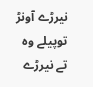نیرڑے آونڑ توپیلے وہ تے نیرڑے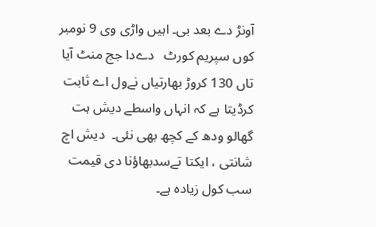آونڑ دے بعد بی۔ اہیں واڑی وی 9 نومبر کوں سپریم کورٹ   دےدا جج منٹ آیا تاں 130 کروڑ بھارتیاں نےول اے ثابت کرڈیتا ہے کہ انہاں واسطے دیش ہت گھالو ودھ کے کچھ بھی نئی۔  دیش اچ شانتی ، ایکتا تےسدبھاؤنا دی قیمت سب کول زیادہ ہے۔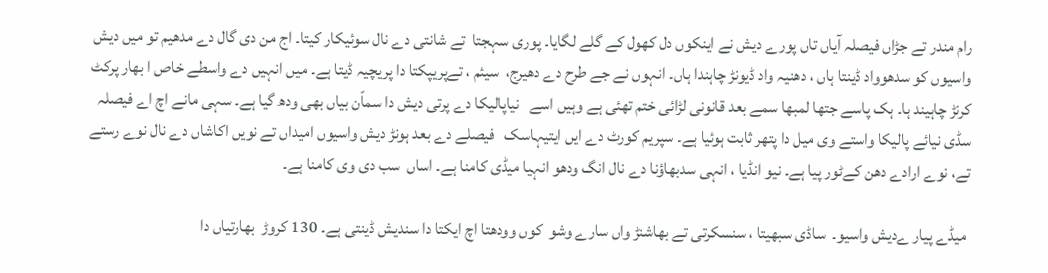رام مندر تے جڑاں فیصلہ آیاں تاں پورے دیش نے اینکوں دل کھول کے گلے لگایا۔ پوری سہجتا  تے شانتی دے نال سوئیکار کیتا۔ اج من دی گال دے مدھیم تو میں دیش واسیوں کو سدھوواد ڈینتا ہاں ، دھنیہ واد ڈیونڑ چاہندا ہاں۔ انہوں نے جے طرح دے دھیرج،  سیئم ، تےپریپکتا دا پریچیہ ڈیتا ہے۔ میں انہیں دے واسطے خاص ا بھار پرکٹ کرنڑ چاہیند ہا۔ ہک پاسے جتھا لمبھا سمے بعد قانونی لڑائی ختم تھئی ہے وہیں اسے   نیاپالیکا دے پرتی دیش دا سماّن بیاں بھی ودھ گیا ہے۔ سہی مانے اچ اے فیصلہ سڈی نیائے پالیکا واستے وی میل دا پتھر ثابت ہوئیا ہے۔ سپریم کورٹ دے ایں ایتیہاسک   فیصلے دے بعد ہونڑ دیش واسیوں امیداں تے نویں اکاشاں دے نال نوے رستے تے، نوے ارادے دھن کےٹور پیا ہے۔ نیو انڈیا ، انہی سدبھاؤنا دے نال انگ ودھو انہیا میڈی کامنا ہے۔ اساں  سب دی وی کامنا ہے۔

 میڈے پیار ےدیش واسیو۔  ساڈی سبھیتا ، سنسکرتی تے بھاشنڑ واں سارے وشو  کوں وودھتا اچ ایکتا دا سندیش ڈینتی ہے۔ 130 کروڑ  بھارتیاں دا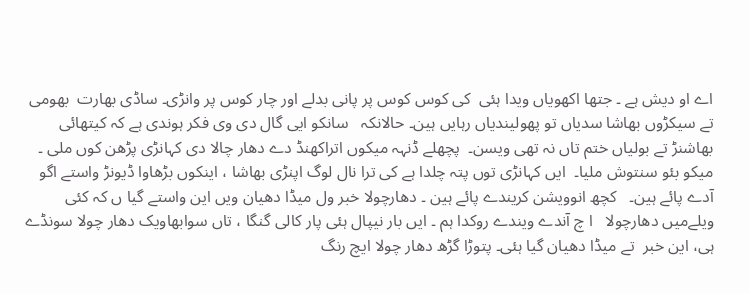اے او دیش ہے ۔ جتھا اکھویاں ویدا ہئی  کی کوس کوس پر پانی بدلے اور چار کوس پر وانڑی۔ ساڈی بھارت  بھومی تے سیکڑوں بھاشا سدیاں تو پھولیندیاں رہایں ہین۔ حالانکہ   سانکو ایی گال دی وی فکر ہوندی ہے کہ کیتھائی بھاشنڑ تے بولیاں ختم تاں نہ تھی ویسن۔  پچھلے ڈنہہ میکوں اتراکھنڈ دے دھار چالا دی کہانڑی پڑھن کوں ملی ۔ میکو بئو سنتوش ملیا۔  ایں کہانڑی توں پتہ چلدا ہے کی ترا نال لوگ اپنڑی بھاشا ، اینکوں بڑھاوا ڈیونڑ واستے اگو آدے پائے ہین۔   کچھ انوویشن کریندے پائے ہین ۔ دھارچولا خبر ول میڈا دھیان ویں این واستے گیا ں کہ کئی ویلےمیں دھارچولا   ا چ آندے ویندے روکدا ہم ۔ ایں بار نیپال ہئی پار کالی گنگا ، تاں سوابھاویک دھار چولا سونڈے ہی، این خبر  تے میڈا دھیان گیا ہئی۔ پتوڑا گڑھ دھار چولا ایچ رنگ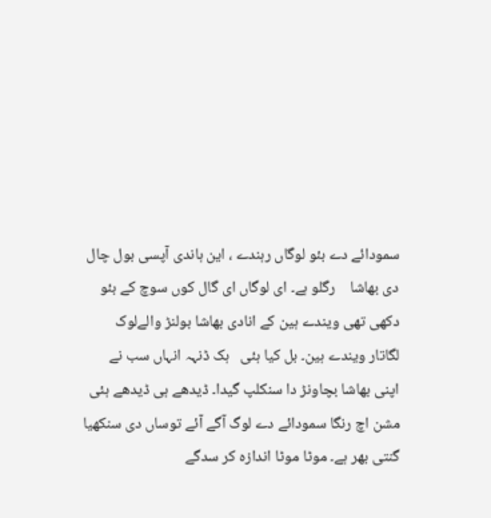سمودائے دے بئو لوگاں رہندے ، این ہاندی آپسی بول چال دی بھاشا    رگلو ہے۔ ای لوگاں ای گال کوں سوچ کے بئو دکھی تھی ویندے ہین کے انادی بھاشا بولنڑ والےلوک لگاتار ویندے ہین۔ بل کیا ہئی   ہک ڈنہہ انہاں سب نے اپنی بھاشا بچاونڑ دا سنکلپ گیدا۔ ڈیدھے ہی ڈیدھے ہئی مشن اچ رنگا سمودائے دے لوگ آگے آئے توساں دی سنکھیا   گنتی بھر ہے۔ موٹا موٹا اندازہ کر سدگے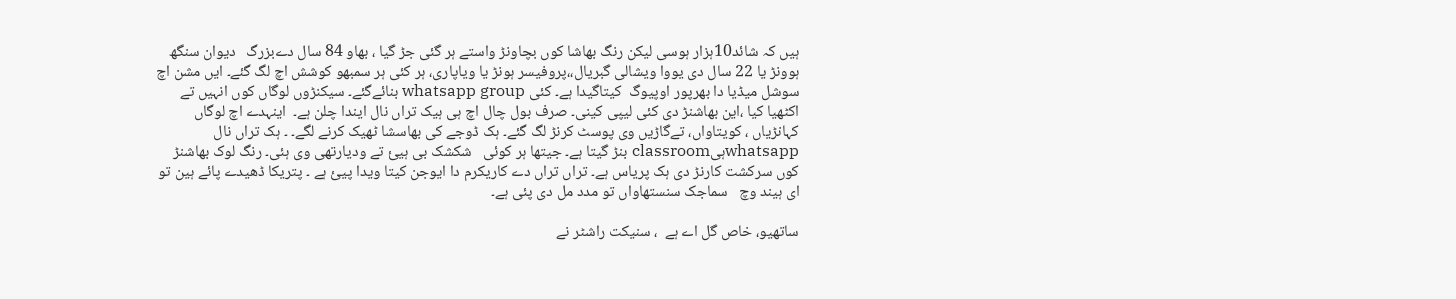ہیں کہ شائد10ہزار ہوسی لیکن رنگ بھاشا کوں بچاونڑ واستے ہر گئی جڑ گیا ، بھاو 84 سال دےبزرگ   دیوان سنگھ ہوونڑ یا 22 سال دی یووا ویشالی گبریال،،پروفیسر ہونڑ یا ویاپاری، ہر کئی ہر سمبھو کوشش اچ لگ گئے۔ ایں مشن اچ سوشل میڈیا دا بھرپور اوپیوگ  کیتاگیدا ہے۔ کئی whatsapp group بنائےگئے۔ سیکنڑوں لوگاں کوں انہیں تے اکٹھیا کیا ،این بھاشنڑ دی کئی لیپی کینی۔ صرف بول چال اچ ہی ہیک تراں نال ایندا چلن ہے۔  اینہدے اچ لوگاں کہانڑیاں ، کویتاواں، تےگاڑیں وی پوسٹ کرنڑ لگ گئے۔ ہک ڈوجے کی بھاسشا ٹھیک کرنے لگے۔ ۔ ہک تراں نال whatsappہیclassroom بنڑ گیتا ہے۔ جیتھا ہر کوئی   شکشک بی ہیئ تے ودیارتھی وی ہئی۔ رنگ لوک بھاشنڑ کوں سرکشت کارنڑ دی ہک پریاس ہے۔ تراں تراں دے کاریکرم دا ایوجن کیتا ویدا پیئ ہے ۔ پتریکا ڈھیدے پائے ہین تو ای ہیند وچ   سماجک سنستھاواں تو مدد مل دی پئی ہے۔

ساتھیو، خاص گل اے ہے  ، سنیکت راشٹر نے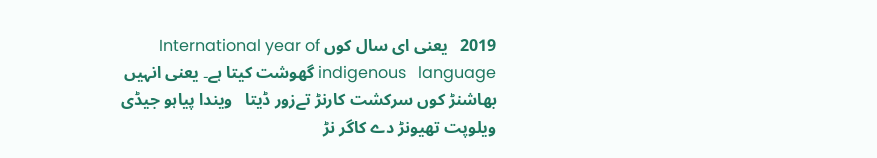2019   یعنی ای سال کوں International year of indigenous   language گھوشت کیتا ہے۔ یعنی انہیں بھاشنڑ کوں سرکشت کارنڑ تےزور ڈیتا   ویندا پیاہو جیڈی ویلوپت تھیونڑ دے کاگر نڑ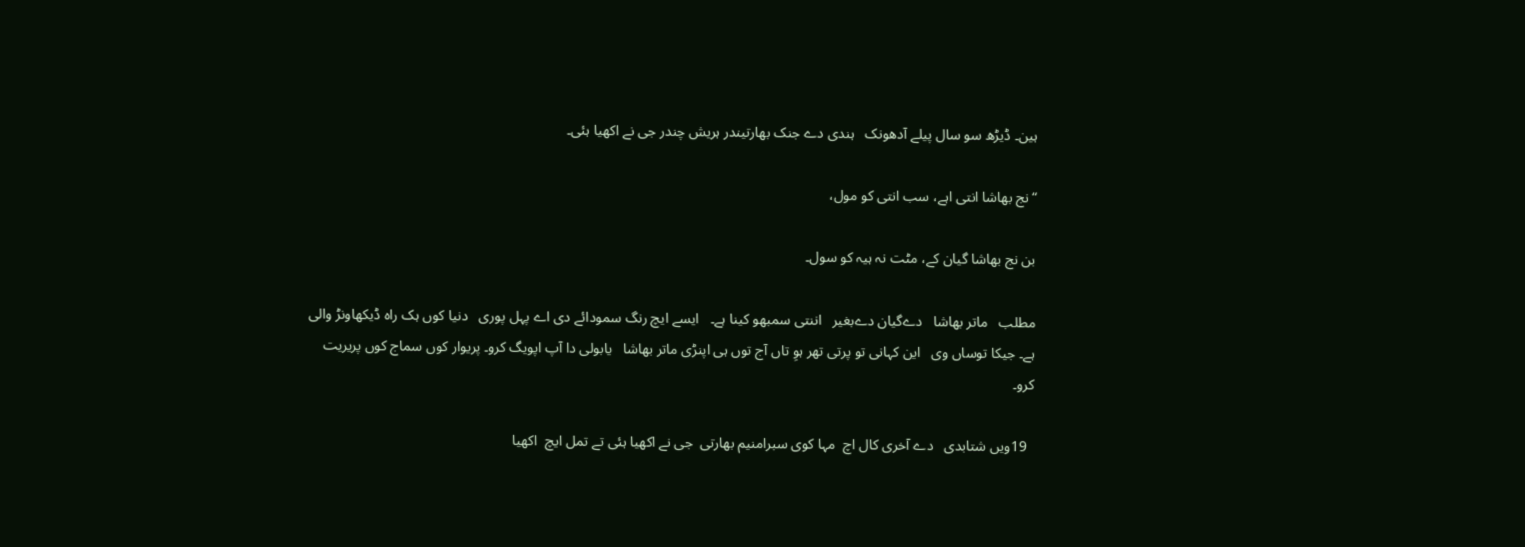ہین۔ ڈیڑھ سو سال پیلے آدھونک   ہندی دے جنک بھارتیندر ہریش چندر جی نے اکھیا ہئی۔

“نج بھاشا انتی اہے، سب انتی کو مول،

بن نج بھاشا گیان کے، مٹت نہ ہیہ کو سول۔

مطلب   ماتر بھاشا   دےگیان دےبغیر   اننتی سمبھو کینا ہے۔   ایسے ایچ رنگ سمودائے دی اے پہل پوری   دنیا کوں ہک راہ ڈیکھاونڑ والی ہے۔ جیکا توساں وی   این کہانی تو پرتی تھر ہوِ تاں آج توں ہی اپنڑی ماتر بھاشا   یابولی دا آپ اپویگ کرو۔ پریوار کوں سماج کوں پریریت کرو۔

  19ویں شتابدی   دے آخری کال اچ  مہا کوی سبرامنیم بھارتی  جی نے اکھیا ہئی تے تمل ایچ  اکھیا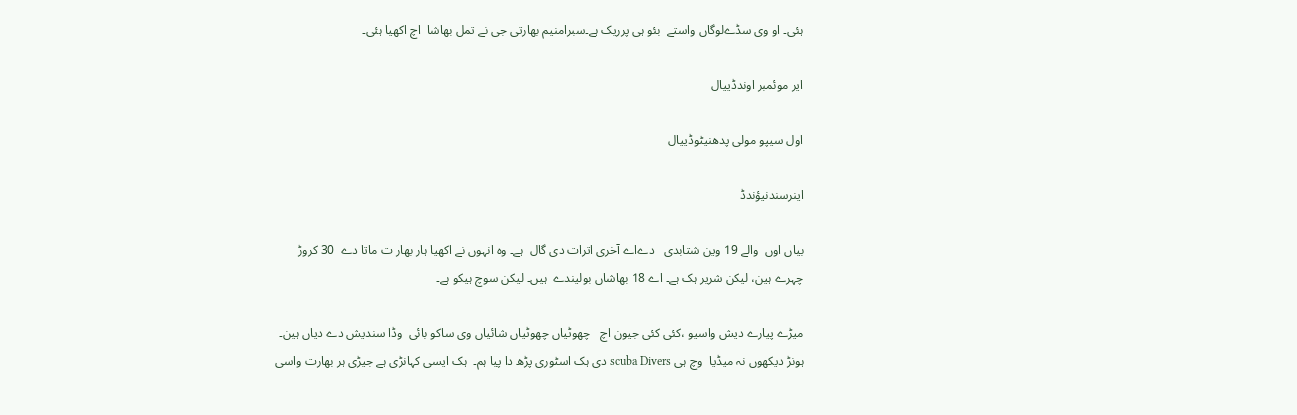ہئی۔ او وی سڈےلوگاں واستے  بئو ہی پرریک ہے۔سبرامنیم بھارتی جی نے تمل بھاشا  اچ اکھیا ہئی۔

ایر موئمبر اوندڈییال

اول سیپو مولی پدھنیٹوڈییال

اینرسندنیؤندڈ

بیاں اوں  والے 19 وین شتابدی   دےاے آخری اترات دی گال  ہے۔ وہ انہوں نے اکھیا ہار بھار ت ماتا دے  30 کروڑ چہرے ہین، لیکن شریر ہک ہے۔ اے 18 بھاشاں بولیندے  ہیں۔ لیکن سوچ ہیکو ہے۔

میڑے پیارے دیش واسیو ،کئی کئی جیون اچ   چھوٹیاں چھوٹیاں شائیاں وی ساکو بائی  وڈا سندیش دے دیاں ہین۔ ہونڑ دیکھوں نہ میڈیا  وچ ہی scuba Divers دی ہک اسٹوری پڑھ دا پیا ہم۔  ہک ایسی کہانڑی ہے جیڑی ہر بھارت واسی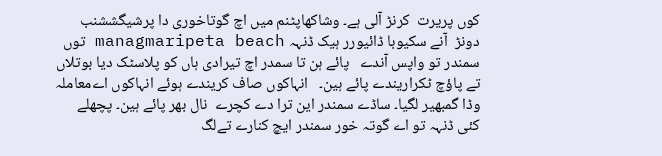کوں پریرت  کرنڑ آلی ہے۔ وشاکھاپٹنم میں اچ گوتاخوری دا پرشیگششنب دونڑ  آنے سکیوبا ڈائیورر ہیک ڈنہہ managmaripeta beach توں سمندر تو واپس آندے   پائے ہن تا سمدر اچ تیرادی ہاں کو پلاسٹک دیا بوتلاں تے پاؤچ ٹکراریندے پائے ہین۔   انہاکوں صاف کریندے ہوئے انہاکوں اےمعاملہ وڈا گمبھیر لگیا۔ ساڈے سمندر این ترا دے کچرے  نال بھر پائے ہین۔ پچھلے کئی ڈنہہ تو اے گوتہ خور سمندر ایچ کنارے تےلگ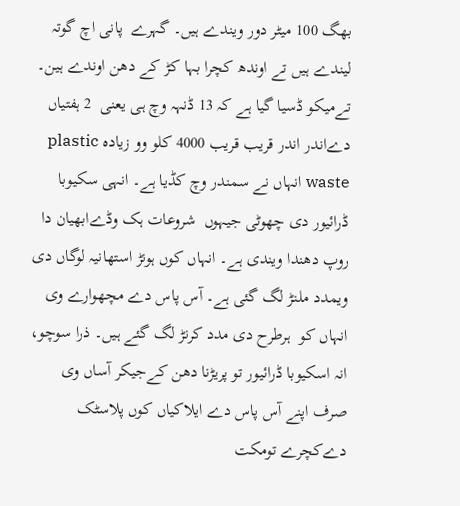بھگ 100 میٹر دور ویندے ہیں۔ گہرے  پانی اچ گوتہ لیندے ہیں تے اوندھ کچرا بہا کڑ کے دھن اوندے ہین۔ تےمیکو ڈسیا گیا ہے کہ 13 ڈنہہ وچ ہی یعنی  2 ہفتیاں دےاندر اندر قریب قریب 4000 کلو وو زیادہ plastic waste انہاں نے سمندر وچ کڈیا ہے۔ انہی سکیوبا ڈرائیور دی چھوٹی جیہوں  شروعات ہک وڈےابھیان دا روپ دھندا ویندی ہے۔ انہاں کوں ہونڑ استھانیہ لوگاں دی ویمدد ملنڑ لگ گئی ہے۔ آس پاس دے مچھوارے وی انہاں کو  ہرطرح دی مدد کرنڑ لگ گئے ہیں۔ ذرا سوچو، انہ اسکیوبا ڈرائیور تو پریڑنا دھن کےجیکر آساں وی صرف اپنے آس پاس دے ایلاکیاں کوں پلاسٹک  دےکچرے تومکت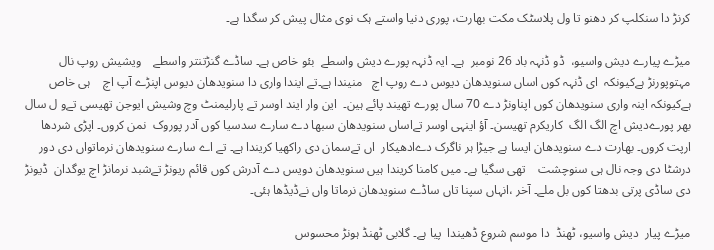کرنڑ دا سنکلپ کر دھنو تا ول پلاسٹک مکت بھارت، پوری دنیا واستے ہک نوی مثال پیش کر سگدا ہے۔

میڑے پیارے دیش واسیو،  ڈو ڈنہہ باد 26 نومبر  ہے۔ ایہ ڈنہہ پورے دیش واسطے  بئو خاص ہے۔ ساڈے گنڑتنتر واسطے    ویشیش روپ نال مہتوپورنڑ ہےکیونکہ  ای ڈنہہ کوں اساں سنویدھان دیوس دے روپ اچ   منیندا ہے۔تے ایندا واری دا سنویدھان دیوس اپنڑے آپ اچ    ہی خاص ہےکیونکہ اینہ واری سنویدھان کوں اپناونڑ دے 70 سال پورے تھیند پائے ہین۔  این وار ایند اوسر تے پارلیمنٹ وچ وشیش ایوجن تھیسی تےو ل سال بھر پورےدیش اچ الگ الگ  کاریکرم تھیسن۔ آؤ اینہی اوسر تےاساں سنویدھان سبھا دے سارے سدسیا کوں آدر پوروک  نمن کروں۔ اپڑی شردھا ارپت کروں۔ بھارت دے سنویدھان ایسا ہے جیڑا ہر ناگرک دےادھیکار  اں تےسمان دی راکھیا کریندا ہے۔ تے اے سارے سنویدھان نرماتواں دی دور درشٹا دی وجہ نال ہی سنوچشت    تھی سگیا ہے۔ میں کامنا کریندا ہیں سنویدھان دویس دے آدرش کوں قائم ریونڑ تےشبد نرمانڑ اچ یوگدان  ڈیونڑ دی ساڈی پرتی بدھتا کوں بل ملے۔ آخر ،انہاں سپنا تاں ساڈے سنویدھان نرماتا واں نےڈیڈھا ہئی۔

میڑے پیار  دیش واسیو، ٹھنڈ  دا موسم شروع ڈھیندا  پیا ہے۔ گلابی ٹھنڈ ہونڑ محسوس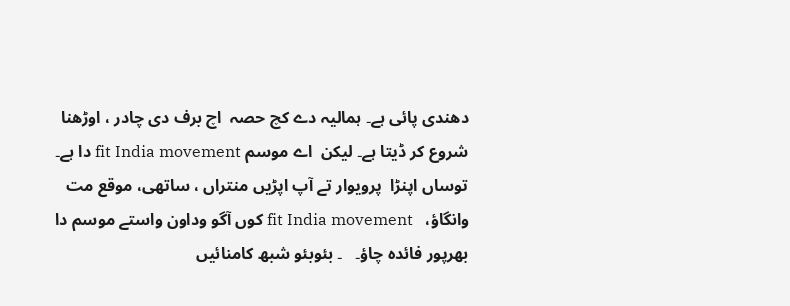دھندی پائی ہے۔ ہمالیہ دے کچ حصہ  اچ برف دی چادر ، اوڑھنا شروع کر ڈیتا ہے۔ لیکن  اے موسم fit India movement دا ہے۔ توساں اپنڑا  پرویوار تے آپ اپڑیں منتراں ، ساتھی، موقع مت وانگاؤ،   fit India movement کوں آگو وداون واستے موسم دا بھرپور فائدہ چاؤ۔   ۔ بئوبئو شبھ کامنائیں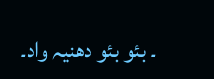۔ بئو بئو دھنیہ واد۔